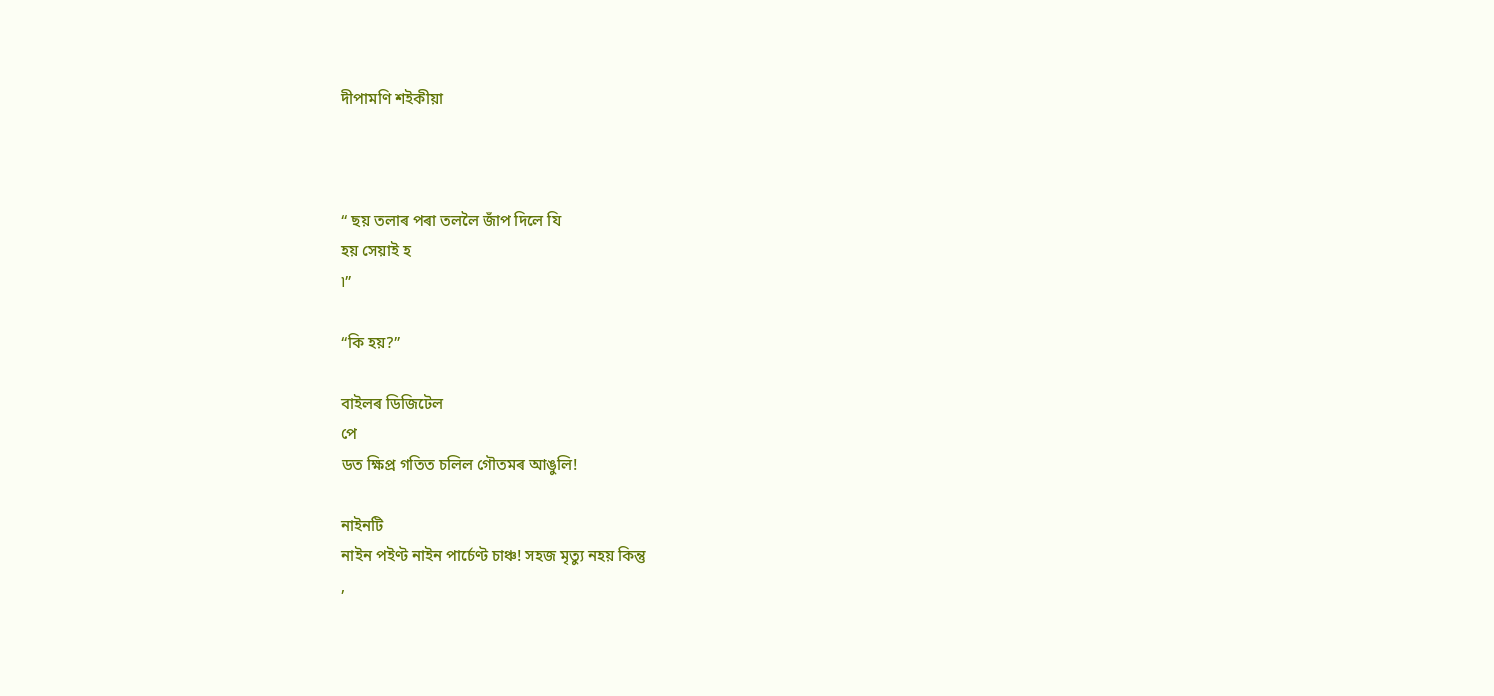দীপামণি শইকীয়া



“ ছয় তলাৰ পৰা তললৈ জাঁপ দিলে যি
হয় সেয়াই হ
৷”

“কি হয়?”

বাইলৰ ডিজিটেল
পে
ডত ক্ষিপ্ৰ গতিত চলিল গৌতমৰ আঙুলি!

নাইনটি
নাইন পইণ্ট নাইন পাৰ্চেণ্ট চাঞ্চ! সহজ মৃত্যু নহয় কিন্তু
,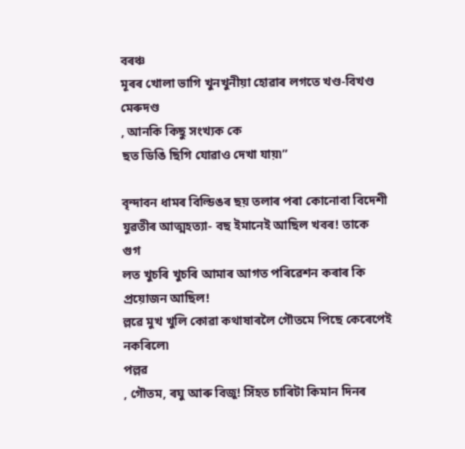বৰঞ্চ
মূৰৰ খোলা ভাগি খুনখুনীয়া হোৱাৰ লগতে খণ্ড-বিখণ্ড মেৰুদণ্ড
, আনকি কিছু সংখ্যক কে
ছত ডিঙি ছিগি যোৱাও দেখা যায়৷”

বৃন্দাবন ধামৰ বিল্ডিঙৰ ছয় তলাৰ পৰা কোনোবা বিদেশী যুৱতীৰ আত্মহত্যা- বছ ইমানেই আছিল খবৰ! তাকে
গুগ
লত খুচৰি খুচৰি আমাৰ আগত পৰিৱেশন কৰাৰ কি প্ৰয়োজন আছিল!
ল্লৱে মুখ খুলি কোৱা কথাষাৰলৈ গৌতমে পিছে কেৰেপেই নকৰিলে৷
পল্লৱ
, গৌতম, ৰঘু আৰু বিজু! সিঁহত চাৰিটা কিমান দিনৰ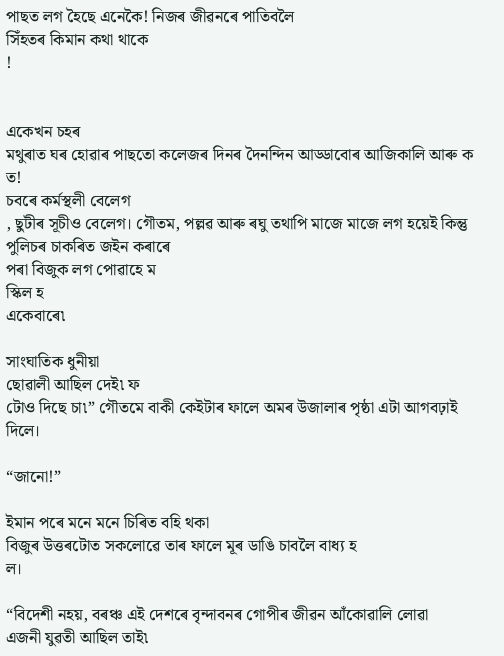পাছত লগ হৈছে এনেকৈ! নিজৰ জীৱনৰে পাতিবলৈ
সিঁহতৰ কিমান কথা থাকে
!


একেখন চহৰ
মথুৰাত ঘৰ হোৱাৰ পাছতো কলেজৰ দিনৰ দৈনন্দিন আড্ডাবোৰ আজিকালি আৰু ক
ত!
চবৰে কৰ্মস্থলী বেলেগ
, ছুটীৰ সূচীও বেলেগ। গৌতম, পল্লৱ আৰু ৰঘু তথাপি মাজে মাজে লগ হয়েই কিন্তু পুলিচৰ চাকৰিত জইন কৰাৰে
পৰা বিজুক লগ পোৱাহে ম
স্কিল হ
একেবাৰে৷

সাংঘাতিক ধুনীয়া
ছোৱালী আছিল দেই৷ ফ
টোও দিছে চা৷” গৌতমে বাকী কেইটাৰ ফালে অমৰ উজালাৰ পৃষ্ঠা এটা আগবঢ়াই দিলে।

“জানো!”

ইমান পৰে মনে মনে চিৰিত বহি থকা
বিজুৰ উত্তৰটোত সকলোৱে তাৰ ফালে মূৰ ডাঙি চাবলৈ বাধ্য হ
ল।

“বিদেশী নহয়, বৰঞ্চ এই দেশৰে বৃন্দাবনৰ গোপীৰ জীৱন আঁকোৱালি লোৱা
এজনী যুৱতী আছিল তাই৷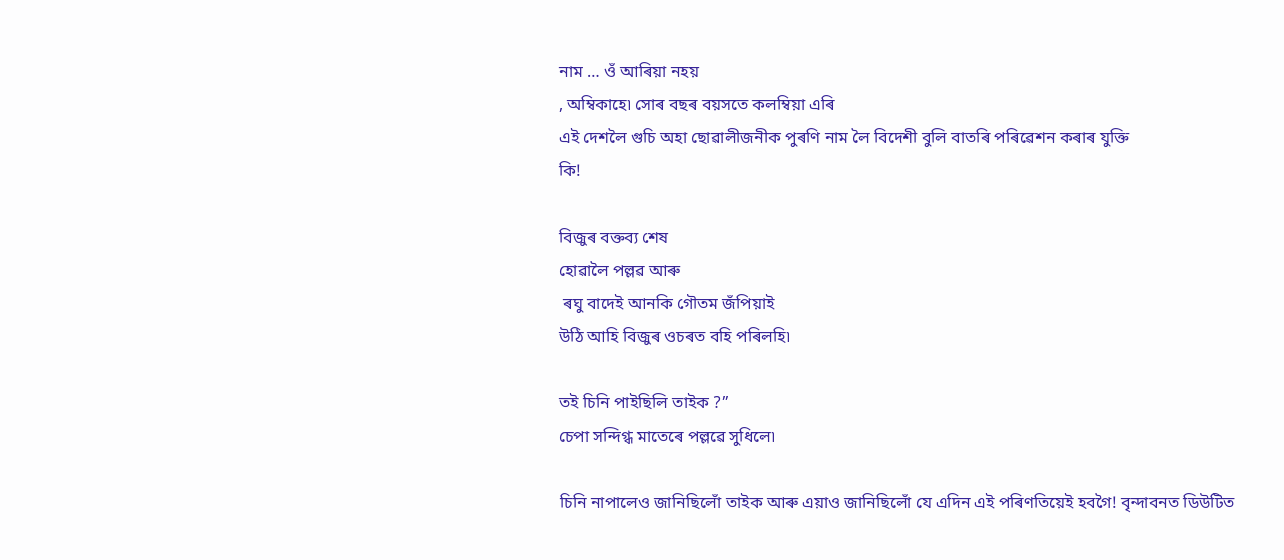নাম … ওঁ আৰিয়া নহয়
, অম্বিকাহে৷ সোৰ বছৰ বয়সতে কলম্বিয়া এৰি
এই দেশলৈ গুচি অহা ছোৱালীজনীক পুৰণি নাম লৈ বিদেশী বুলি বাতৰি পৰিৱেশন কৰাৰ যুক্তি
কি!

বিজুৰ বক্তব্য শেষ
হোৱালৈ পল্লৱ আৰু
 ৰঘু বাদেই আনকি গৌতম জঁপিয়াই
উঠি আহি বিজুৰ ওচৰত বহি পৰিলহি৷

তই চিনি পাইছিলি তাইক ?”
চেপা সন্দিগ্ধ মাতেৰে পল্লৱে সুধিলে৷

চিনি নাপালেও জানিছিলোঁ তাইক আৰু এয়াও জানিছিলোঁ যে এদিন এই পৰিণতিয়েই হবগৈ! বৃন্দাবনত ডিউটিত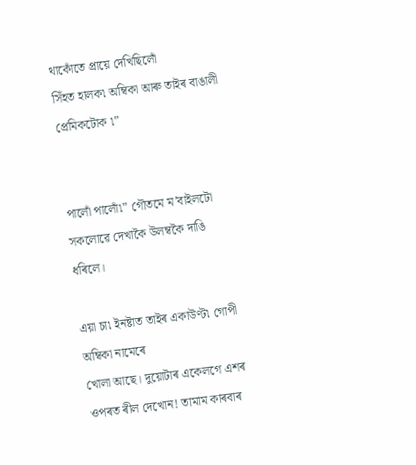থাকোঁতে প্ৰায়ে দেখিছিলোঁ
সিঁহত হালক৷ অম্বিকা আৰু তাইৰ বাঙালী প্ৰেমিকটোক ৷”


পালোঁ পালোঁ৷” গৌতমে ম’বাইলটো সকলোৱে দেখাকৈ উলম্বকৈ দাঙি ধৰিলে।

এয়া চা৷ ইনষ্টাত তাইৰ একাউণ্ট৷ গোপী অম্বিকা নামেৰে
খোলা আছে। দুয়োটাৰ একেলগে এশৰ ওপৰত ৰীল দেখোন! তামাম কাৰবাৰ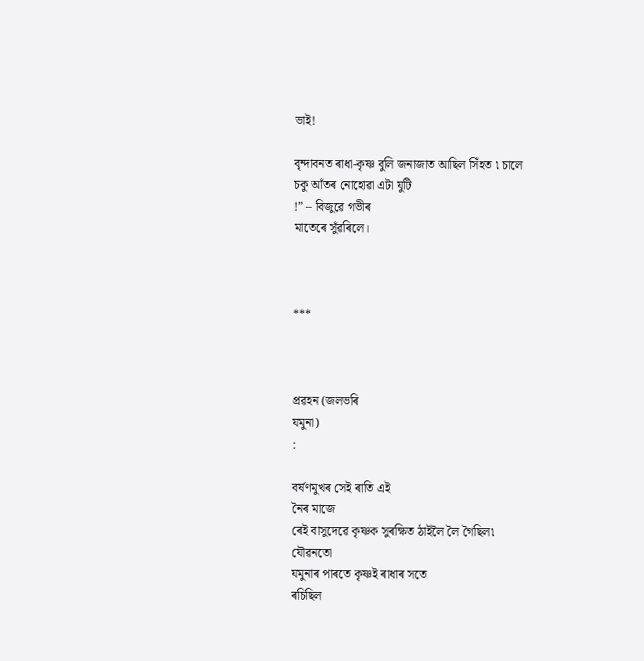ভাই!

বৃন্দাবনত ৰাধা-কৃষ্ণ বুলি জনাজাত আছিল সিঁহত ৷ চালে
চকু আঁতৰ নোহোৱা এটা যুটি
!” – বিজুৱে গভীৰ
মাতেৰে সুঁৱৰিলে।



***



প্ৰৱহন (জলভৰি
যমুনা)
:

বৰ্ষণমুখৰ সেই ৰাতি এই
নৈৰ মাজে
ৰেই বাসুদেৱে কৃষ্ণক সুৰক্ষিত ঠাইলৈ লৈ গৈছিল৷
যৌৱনতো
যমুনাৰ পাৰতে কৃষ্ণই ৰাধাৰ সতে
ৰচিছিল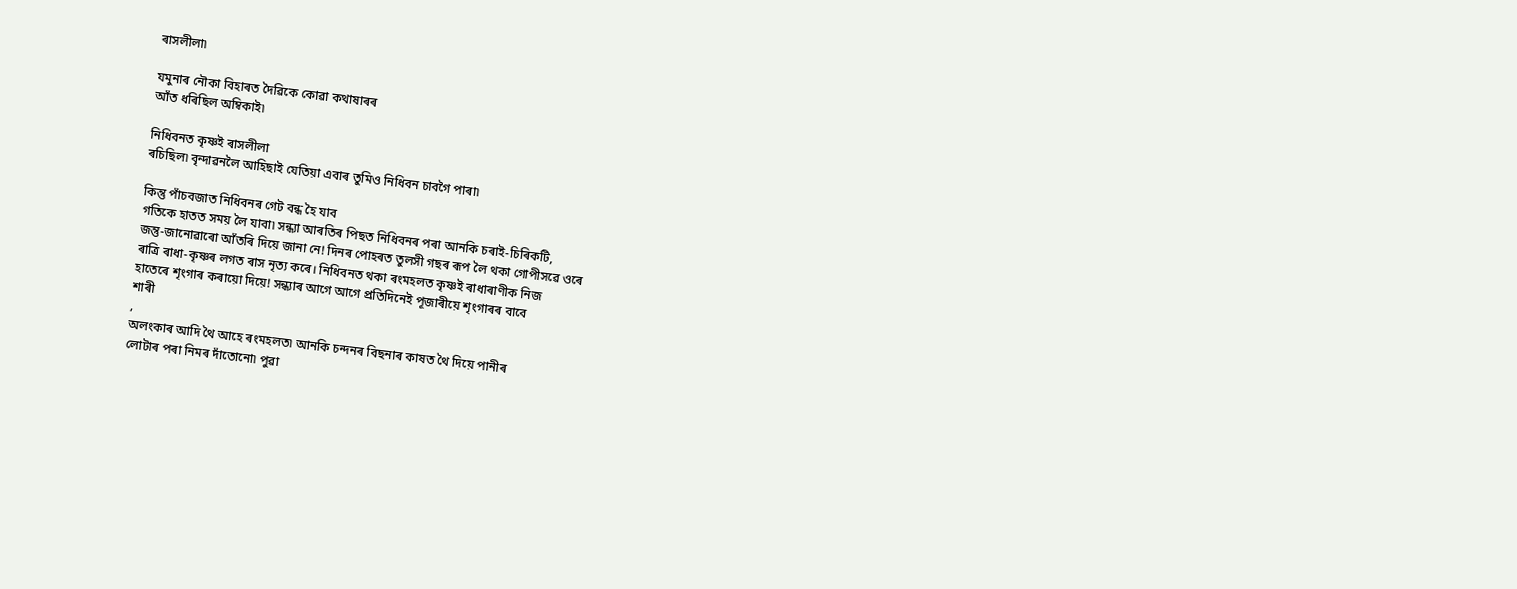ৰাসলীলা৷

যমুনাৰ নৌকা বিহাৰত দৈৱিকে কোৱা কথাষাৰৰ
আঁত ধৰিছিল অম্বিকাই৷

নিধিবনত কৃষ্ণই ৰাসলীলা
ৰচিছিল৷ বৃন্দাৱনলৈ আহিছাই যেতিয়া এবাৰ তুমিও নিধিবন চাবগৈ পাৰা৷

কিন্তু পাঁচবজাত নিধিবনৰ গেট বন্ধ হৈ যাব
গতিকে হাতত সময় লৈ যাবা৷ সন্ধ্যা আৰতিৰ পিছত নিধিবনৰ পৰা আনকি চৰাই-চিৰিকটি,
জন্তু-জানোৱাৰো আঁতৰি দিয়ে জানা নে! দিনৰ পোহৰত তুলসী গছৰ ৰূপ লৈ থকা গোপীসৱে ওৰে
ৰাত্ৰি ৰাধা-কৃষ্ণৰ লগত ৰাস নৃত্য কৰে। নিধিবনত থকা ৰংমহলত কৃষ্ণই ৰাধাৰাণীক নিজ
হাতেৰে শৃংগাৰ কৰায়ো দিয়ে! সন্ধ্যাৰ আগে আগে প্ৰতিদিনেই পূজাৰীয়ে শৃংগাৰৰ বাবে
শাৰী
,
অলংকাৰ আদি থৈ আহে ৰংমহলত৷ আনকি চন্দনৰ বিছনাৰ কাষত থৈ দিয়ে পানীৰ
লোটাৰ পৰা নিমৰ দাঁতোনো৷ পুৱা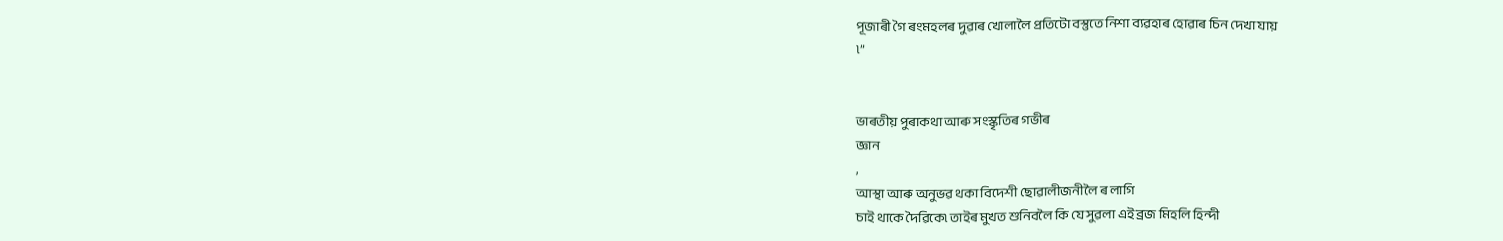পূজাৰী গৈ ৰংমহলৰ দুৱাৰ খোলালৈ প্ৰতিটো বস্তুতে নিশা ব্যৱহাৰ হোৱাৰ চিন দেখা যায়
৷”


ভাৰতীয় পুৰাকথা আৰু সংস্কৃতিৰ গভীৰ
জ্ঞান
,
আস্থা আৰু অনুভৱ থকা বিদেশী ছোৱালীজনীলৈ ৰ লাগি
চাই থাকে দৈৱিকে৷ তাইৰ মুখত শুনিবলৈ কি যে সুৱলা এই ব্ৰজ মিহলি হিন্দী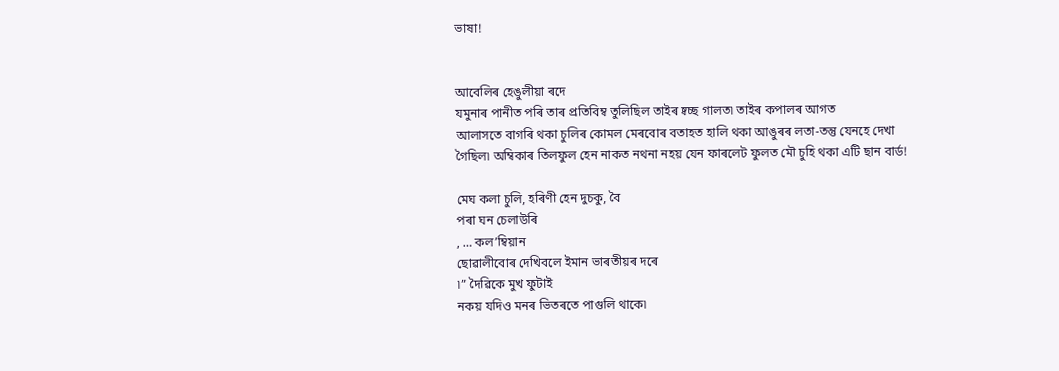ভাষা!


আবেলিৰ হেঙুলীয়া ৰদে
যমুনাৰ পানীত পৰি তাৰ প্ৰতিবিম্ব তুলিছিল তাইৰ ষ্বচ্ছ গালত৷ তাইৰ কপালৰ আগত
আলাসতে বাগৰি থকা চুলিৰ কোমল মেৰবোৰ বতাহত হালি থকা আঙুৰৰ লতা-তন্তু যেনহে দেখা
গৈছিল৷ অম্বিকাৰ তিলফুল হেন নাকত নথনা নহয় যেন ফাৰলেট ফুলত মৌ চুহি থকা এটি ছান বাৰ্ড!

মেঘ কলা চুলি, হৰিণী হেন দুচকু, বৈ
পৰা ঘন চেলাউৰি
, … কল’ম্বিয়ান
ছোৱালীবোৰ দেখিবলে ইমান ভাৰতীয়ৰ দৰে
৷” দৈৱিকে মুখ ফুটাই
নকয় যদিও মনৰ ভিতৰতে পাগুলি থাকে৷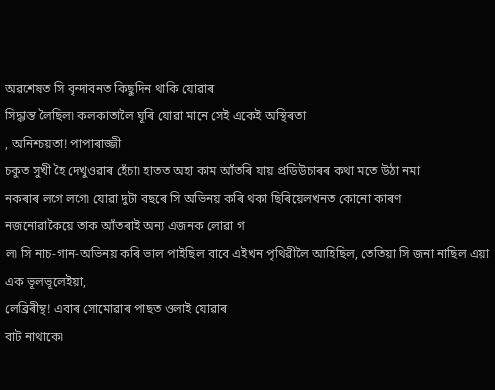অৱশেষত সি বৃন্দাবনত কিছুদিন থাকি যোৱাৰ
সিদ্ধান্ত লৈছিল৷ কলকাতালৈ ঘূৰি যোৱা মানে সেই একেই অস্থিৰতা
, অনিশ্চয়তা! পাপাৰাজ্জী
চকুত সুখী হৈ দেখুওৱাৰ হেঁচা৷ হাতত অহা কাম আঁতৰি যায় প্ৰডিউচাৰৰ কথা মতে উঠা নমা
নকৰাৰ লগে লগে৷ যোৱা দুটা বছৰে সি অভিনয় কৰি থকা ছিৰিয়েলখনত কোনো কাৰণ
নজনোৱাকৈয়ে তাক আঁতৰাই অন্য এজনক লোৱা গ
ল৷ সি নাচ-গান-অভিনয় কৰি ভাল পাইছিল বাবে এইখন পৃথিৱীলৈ আহিছিল, তেতিয়া সি জনা নাছিল এয়া এক ভূলভূলেইয়া,
লেব্ৰিৰীন্থ! এবাৰ সোমোৱাৰ পাছত ওলাই যোৱাৰ
বাট নাথাকে৷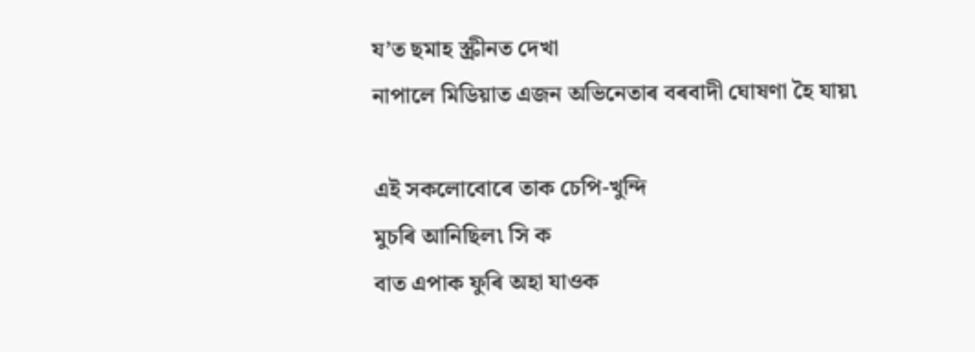য’ত ছমাহ স্ক্ৰীনত দেখা
নাপালে মিডিয়াত এজন অভিনেতাৰ বৰবাদী ঘোষণা হৈ যায়৷

এই সকলোবোৰে তাক চেপি-খুন্দি
মুচৰি আনিছিল৷ সি ক
বাত এপাক ফুৰি অহা যাওক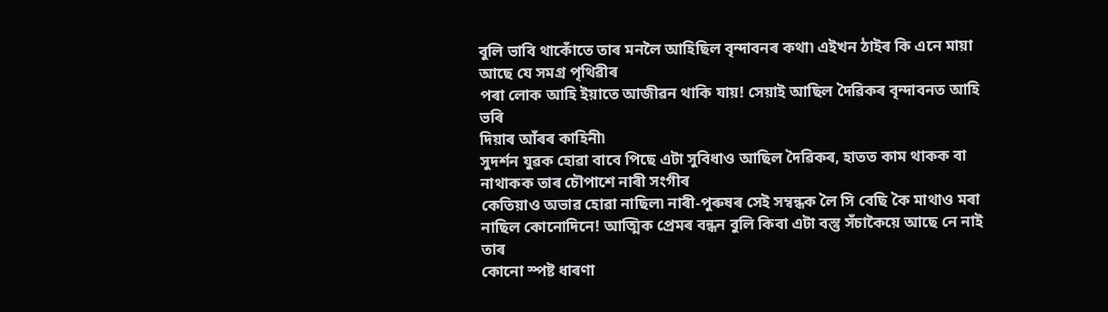বুলি ভাবি থাকোঁতে তাৰ মনলৈ আহিছিল বৃন্দাবনৰ কথা৷ এইখন ঠাইৰ কি এনে মায়া আছে যে সমগ্ৰ পৃথিৱীৰ
পৰা লোক আহি ইয়াতে আজীৱন থাকি যায়! সেয়াই আছিল দৈৱিকৰ বৃন্দাবনত আহি ভৰি
দিয়াৰ আঁৰৰ কাহিনী৷
সুদৰ্শন যুৱক হোৱা বাবে পিছে এটা সুবিধাও আছিল দৈৱিকৰ, হাতত কাম থাকক বা নাথাকক তাৰ চৌপাশে নাৰী সংগীৰ
কেতিয়াও অভাৱ হোৱা নাছিল৷ নাৰী-পুৰুষৰ সেই সম্বন্ধক লৈ সি বেছি কৈ মাথাও মৰা
নাছিল কোনোদিনে! আত্মিক প্ৰেমৰ বন্ধন বুলি কিবা এটা বস্তু সঁচাকৈয়ে আছে নে নাই তাৰ
কোনো স্পষ্ট ধাৰণা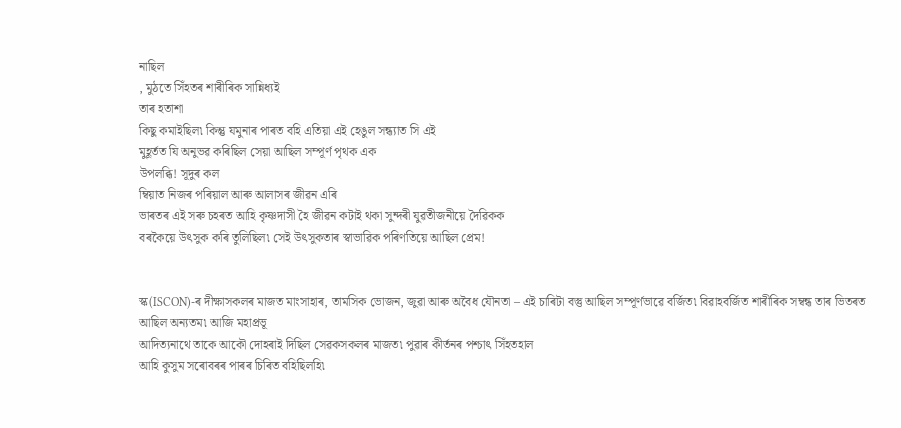নাছিল
, মুঠতে সিঁহতৰ শাৰীৰিক সান্নিধ্যই
তাৰ হতাশা
কিছু কমাইছিল৷ কিন্তু যমুনাৰ পাৰত বহি এতিয়া এই হেঙুল সন্ধ্যাত সি এই
মুহূৰ্তত যি অনুভৱ কৰিছিল সেয়া আছিল সম্পূৰ্ণ পৃথক এক
উপলব্ধি! সূদুৰ কল
ম্বিয়াত নিজৰ পৰিয়াল আৰু আলাসৰ জীৱন এৰি
ভাৰতৰ এই সৰু চহৰত আহি কৃষ্ণদাসী হৈ জীৱন কটাই থকা সুন্দৰী যুৱতীজনীয়ে দৈৱিকক
বৰকৈয়ে উৎসুক কৰি তুলিছিল৷ সেই উৎসুকতাৰ স্বাভাৱিক পৰিণতিয়ে আছিল প্ৰেম!


স্ক(ISCON)-ৰ দীক্ষাসকলৰ মাজত মাংসাহাৰ, তামসিক ভোজন, জুৱা আৰু অবৈধ যৌনতা – এই চাৰিটা বস্তু আছিল সম্পূৰ্ণভাৱে বৰ্জিত৷ বিৱাহবৰ্জিত শাৰীৰিক সম্বন্ধ তাৰ ভিতৰত আছিল অন্যতম৷ আজি মহাপ্ৰভূ
আদিত্যনাথে তাকে আকৌ দোহৰাই দিছিল সেৱকসকলৰ মাজত৷ পুৱাৰ কীৰ্তনৰ পশ্চাৎ সিঁহতহাল
আহি কুসুম সৰোবৰৰ পাৰৰ চিৰিত বহিছিলহি৷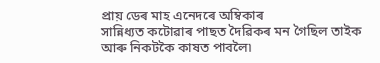প্ৰায় ডেৰ মাহ এনেদৰে অম্বিকাৰ
সান্নিধ্যত কটোৱাৰ পাছত দৈৱিকৰ মন গৈছিল তাইক আৰু নিকটকৈ কাষত পাবলৈ৷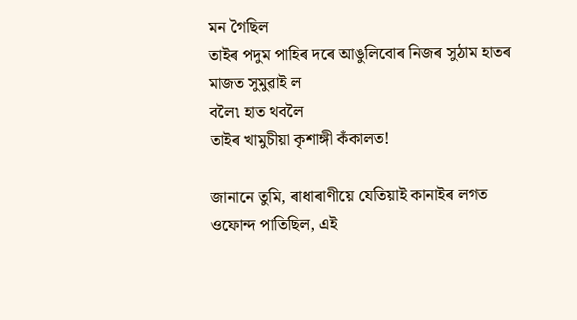মন গৈছিল
তাইৰ পদুম পাহিৰ দৰে আঙুলিবোৰ নিজৰ সুঠাম হাতৰ মাজত সুমুৱাই ল
বলৈ৷ হাত থবলৈ
তাইৰ খামুচীয়া কৃশাঙ্গী কঁকালত!

জানানে তুমি, ৰাধাৰাণীয়ে যেতিয়াই কানাইৰ লগত ওফোন্দ পাতিছিল, এই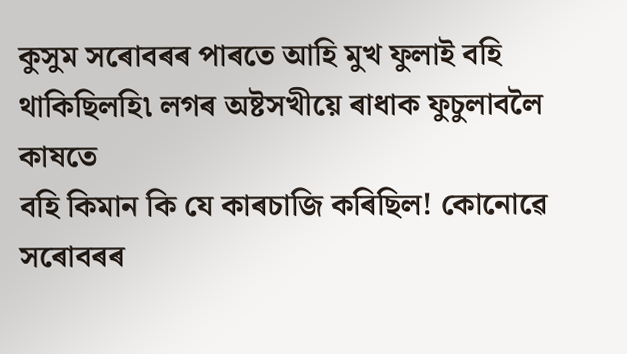কুসুম সৰোবৰৰ পাৰতে আহি মুখ ফুলাই বহি থাকিছিলহি৷ লগৰ অষ্টসখীয়ে ৰাধাক ফুচুলাবলৈ কাষতে
বহি কিমান কি যে কাৰচাজি কৰিছিল! কোনোৱে সৰোবৰৰ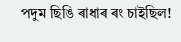পদুম ছিঙি ৰাধাৰ ৰং চাইছিল!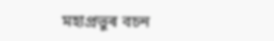মহাপ্ৰভুৰ বচন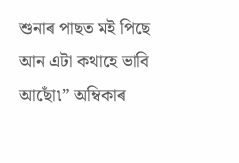শুনাৰ পাছত মই পিছে আন এটা কথাহে ভাবি আছোঁ৷” অম্বিকাৰ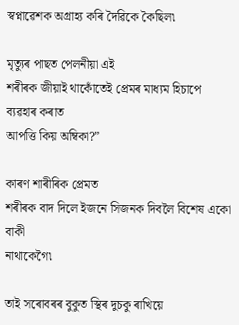স্বপ্নাৱেশক অগ্ৰাহ্য কৰি দৈৱিকে কৈছিল৷

মৃত্যুৰ পাছত পেলনীয়া এই
শৰীৰক জীয়াই থাকোঁতেই প্ৰেমৰ মাধ্যম হিচাপে ব্যৱহাৰ কৰাত
আপত্তি কিয় অম্বিকা?”

কাৰণ শাৰীৰিক প্ৰেমত
শৰীৰক বাদ দিলে ইজনে সিজনক দিবলৈ বিশেষ একো বাকী
নাথাকেগৈ৷

তাই সৰোবৰৰ বুকুত স্থিৰ দুচকু ৰাখিয়ে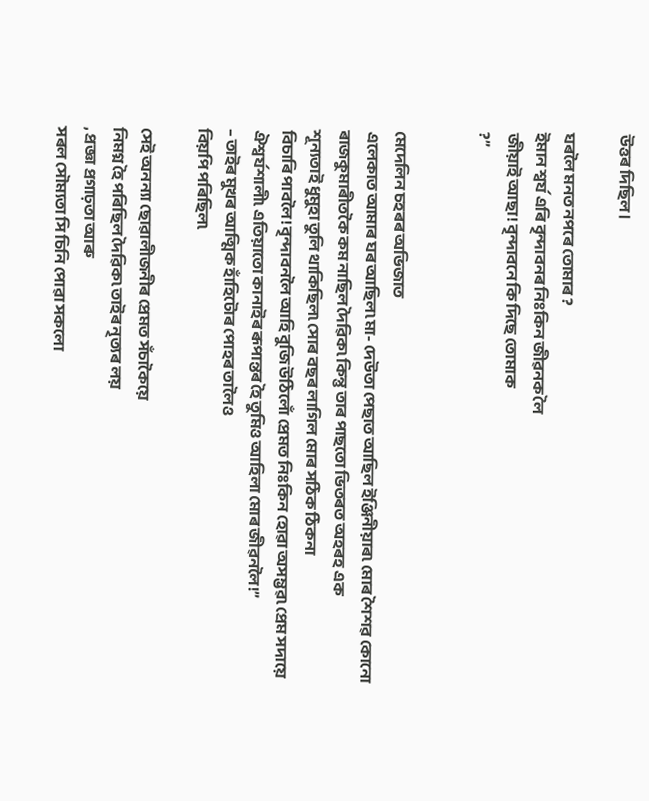উত্তৰ দিছিল।

ঘৰলৈ মনত নপৰে তোমাৰ ?
ইমান শ্বৰ্য এৰি বৃন্দাবনৰ নিঃকিন জীৱনক লৈ
জীয়াই আছা! বৃন্দাবনে কি দিছে তোমাক
?”


মেদেলিন চহৰৰ অভিজাত
এলেকাত আমাৰ ঘৰ আছিল৷ মা- দেউতা পেছাত আছিল ইঞ্জিনীয়াৰ৷ মোৰ শৈশৱ কোনো
ৰাজকুমাৰীতকৈ কম নাছিল দৈৱিক৷ কিন্তু তাৰ পাছতো ভিতৰত অহৰহ এক
শূন্যতাই ধুমুহা তুলি থাকিছিল৷ সোৰ বছৰ লাগিল মোৰ সঠিক ঠিকনা
বিচাৰি পাবলৈ! বৃন্দাবনলৈ আহি বুজি উঠিলোঁ প্ৰেমত নিঃকিন হোৱা অসম্ভৱ৷ প্ৰেম সদায়ে
ঐশ্বৰ্যশালী৷ এতিয়াতো কানাইৰ ৰূপান্তৰ হৈ তুমিও আহিলা মোৰ জীৱনলৈ!”
– তাইৰ মুখৰ আত্মিক হাঁহিটোৰ পোহৰ তালৈও
বিয়পি পৰিছিল৷

সেই অনন্যা ছোৱালীজনীৰ প্ৰেমত সঁচাকৈয়ে
নিমগ্ন হৈ পৰিছিল দৈৱিক৷ তাইৰ নৃত্যৰ লয়
, প্ৰজ্ঞা প্ৰগাঢ়তা আৰু
সৰল সৌম্যতা সি চিনি পোৱা সকলো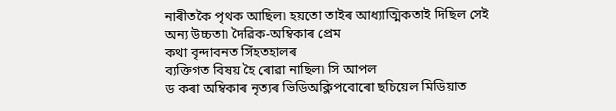নাৰীতকৈ পৃথক আছিল৷ হয়তো তাইৰ আধ্যাত্মিকতাই দিছিল সেই
অন্য উচ্চতা৷ দৈৱিক-অম্বিকাৰ প্ৰেম
কথা বৃন্দাবনত সিঁহতহালৰ
ব্যক্তিগত বিষয় হৈ ৰোৱা নাছিল৷ সি আপল
ড কৰা অম্বিকাৰ নৃত্যৰ ভিডিঅক্লিপবোৰো ছচিয়েল মিডিয়াত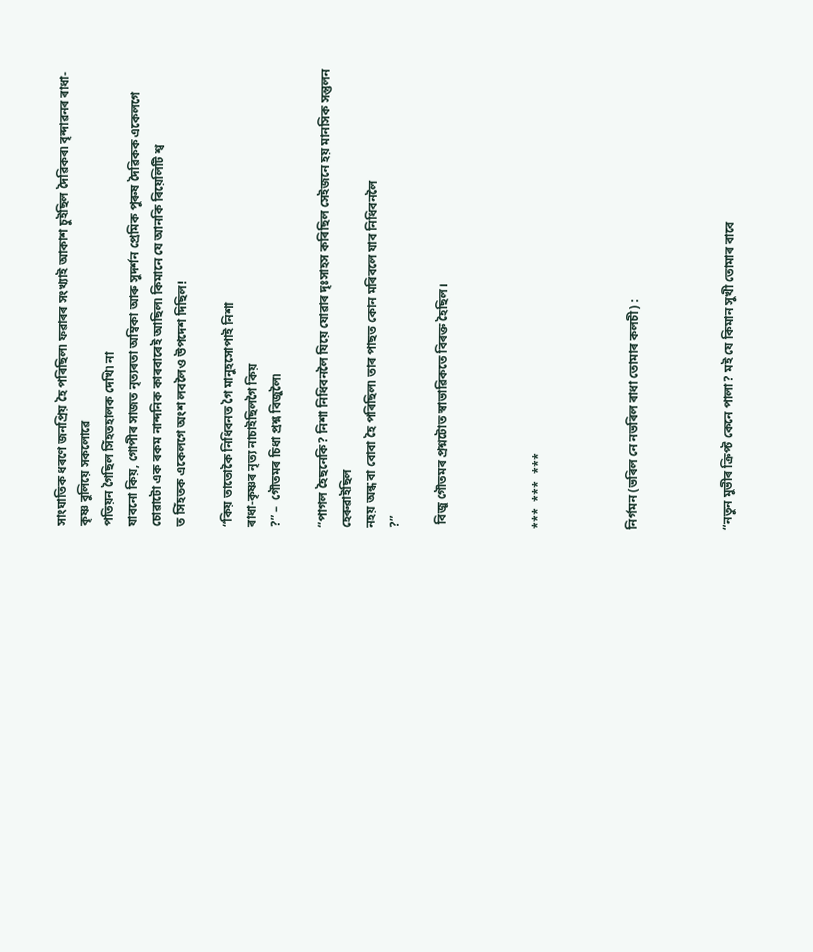সাংঘাতিক ধৰণে জনপ্ৰিয় হৈ পৰিছিল৷ ফৱাৰৰ সংখ্যাই আকাশ চুইছিল দৈৱিকৰ৷ বৃন্দাৱনৰ ৰাধা-কৃষ্ণ বুলিয়ে সকলোৱে
পতিয়ন গৈছিল সিঁহতহালক দেখি৷ না
যাবনো কিয়, গোপীৰ সাজত নৃত্যৰতা অম্বিকা আৰু সুদৰ্শন প্ৰেমিক পুৰুষ দৈৱিকক একেলগে
চোৱাটো এক ৰকম নান্দনিক কাৰবাৰেই আছিল৷ কিমানে যে আনকি ৰিয়েলিটি শ্ব
ত সিঁহতক একেলগে অংশ লবলৈও উপদেশ দিছিল!

“কিয় তাতোকৈ নিধিবনত গৈ মানুহসোপাই নিশা
ৰাধা-কৃষ্ণৰ নৃত্য নাচাইছিলগৈ কিয়
?” –  গৌতমৰ চিধা প্ৰশ্ন বিজুলৈ৷

“পাগল হৈছনেকি? নিশা নিধিবনলৈ যিয়ে যোৱাৰ দৃঃসাহস কৰিছিল সেইজনে হয় মানসিক সন্তুলন হেৰুৱাইছিল
নহয় অন্ধ বা বোবা হৈ পৰিছিল৷ তাৰ পাছত কোন মৰিবলে যাব নিধিবনলৈ
?”

 বিজু গৌতমৰ প্ৰশ্নটোত স্বাভাৱিকতে বিৰক্ত হৈছিল।



***  ***  ***



নিৰ্গমন (ভৰিল নে নভৰিল ৰাধা তোমাৰ কলচী) :



“নতুন মুভীৰ ক্ৰিপ্ট কেনে পালা? মই যে কিমান সুখী তোমাৰ বাবে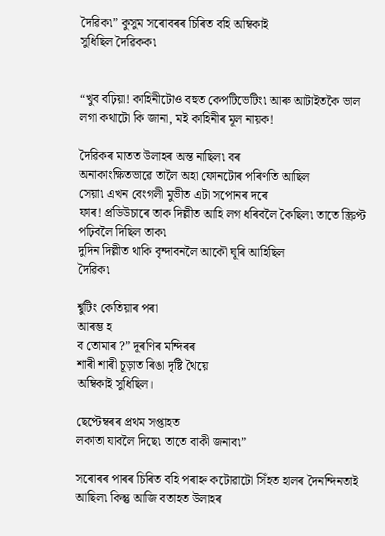দৈৱিক৷” কুসুম সৰোবৰৰ চিৰিত বহি অম্বিকাই
সুধিছিল দৈৱিকক৷


“খুব বঢ়িয়া! কাহিনীটোও বহুত কেপটিভেটিং৷ আৰু আটাইতকৈ ভাল লগা কথাটো কি জানা, মই কাহিনীৰ মূল নায়ক!

দৈৱিকৰ মাতত উলাহৰ অন্ত নাছিল৷ বৰ
অনাকাংক্ষিতভাৱে তালৈ অহা ফোনটোৰ পৰিণতি আছিল
সেয়া৷ এখন বেংগলী মুভীত এটা সপোনৰ দৰে
ফাৰ! প্ৰডিউচাৰে তাক দিল্লীত আহি লগ ধৰিবলৈ কৈছিল৷ তাতে স্ক্ৰিপ্ট পঢ়িবলৈ দিছিল তাক৷
দুদিন দিল্লীত থাকি বৃন্দাবনলৈ আকৌ ঘূৰি আহিছিল
দৈৱিক৷

শ্বুটিং কেতিয়াৰ পৰা
আৰম্ভ হ
ব তোমাৰ ?” দূৰণিৰ মন্দিৰৰ
শাৰী শাৰী চূড়াত ৰিঙা দৃষ্টি থৈয়ে
অম্বিকাই সুধিছিল।

ছেপ্টেম্বৰৰ প্ৰথম সপ্তাহত
লকাতা যাবলৈ দিছে৷ তাতে বাকী জনাব৷”

সৰোৰৰ পাৰৰ চিৰিত বহি পৰাহ্ন কটোৱাটো সিঁহত হালৰ দৈনন্দিনতাই আছিল৷ কিন্তু আজি বতাহত উলাহৰ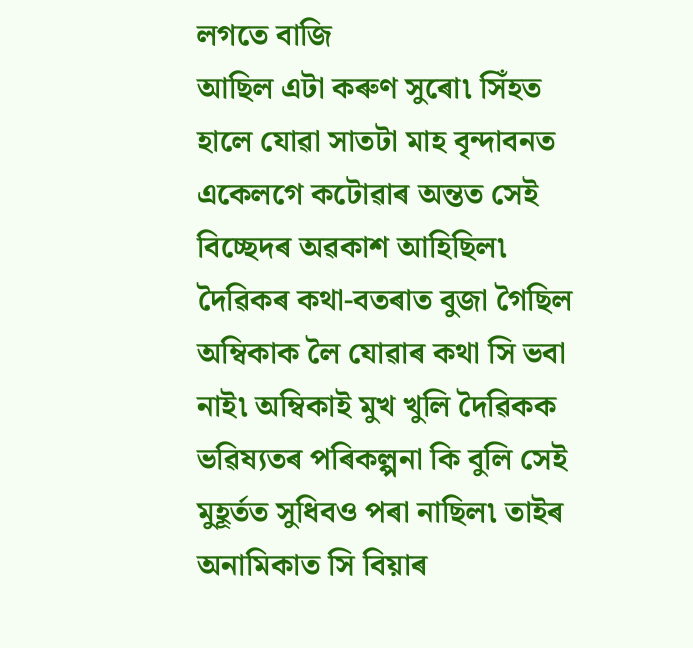লগতে বাজি
আছিল এটা কৰুণ সুৰো৷ সিঁহত হালে যোৱা সাতটা মাহ বৃন্দাবনত একেলগে কটোৱাৰ অন্তত সেই
বিচ্ছেদৰ অৱকাশ আহিছিল৷ দৈৱিকৰ কথা-বতৰাত বুজা গৈছিল অম্বিকাক লৈ যোৱাৰ কথা সি ভবা নাই৷ অম্বিকাই মুখ খুলি দৈৱিকক ভৱিষ্যতৰ পৰিকল্পনা কি বুলি সেই
মুহূৰ্তত সুধিবও পৰা নাছিল৷ তাইৰ অনামিকাত সি বিয়াৰ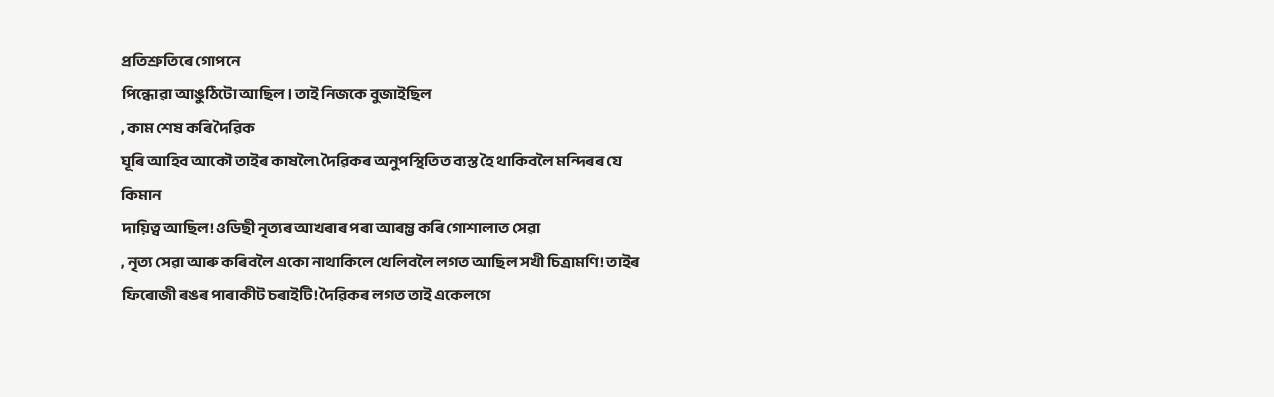প্ৰতিশ্ৰুতিৰে গোপনে
পিন্ধোৱা আঙুঠিটো আছিল। তাই নিজকে বুজাইছিল
, কাম শেষ কৰি দৈৱিক
ঘূৰি আহিব আকৌ তাইৰ কাষলৈ৷ দৈৱিকৰ অনুপস্থিতিত ব্যস্ত হৈ থাকিবলৈ মন্দিৰৰ যে কিমান
দায়িত্ব আছিল! ওডিছী নৃত্যৰ আখৰাৰ পৰা আৰম্ভ কৰি গোশালাত সেৱা
, নৃত্য সেৱা আৰু কৰিবলৈ একো নাথাকিলে খেলিবলৈ লগত আছিল সখী চিত্ৰামণি! তাইৰ
ফিৰোজী ৰঙৰ পাৰাকীট চৰাইটি! দৈৱিকৰ লগত তাই একেলগে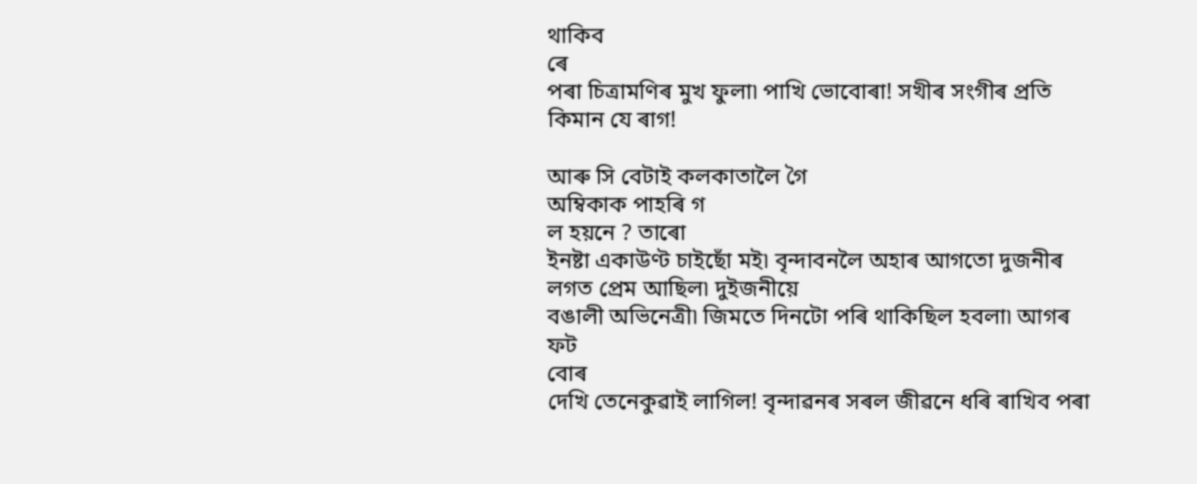থাকিব
ৰে
পৰা চিত্ৰামণিৰ মুখ ফুলা৷ পাখি ভোবোৰা! সখীৰ সংগীৰ প্ৰতি কিমান যে ৰাগ!

আৰু সি বেটাই কলকাতালৈ গৈ
অম্বিকাক পাহৰি গ
ল হয়নে ? তাৰো
ইনষ্টা একাউণ্ট চাইছোঁ মই৷ বৃন্দাবনলৈ অহাৰ আগতো দুজনীৰ লগত প্ৰেম আছিল৷ দুইজনীয়ে
বঙালী অভিনেত্ৰী৷ জিমতে দিনটো পৰি থাকিছিল হবলা৷ আগৰ ফট
বোৰ
দেখি তেনেকুৱাই লাগিল! বৃন্দাৱনৰ সৰল জীৱনে ধৰি ৰাখিব পৰা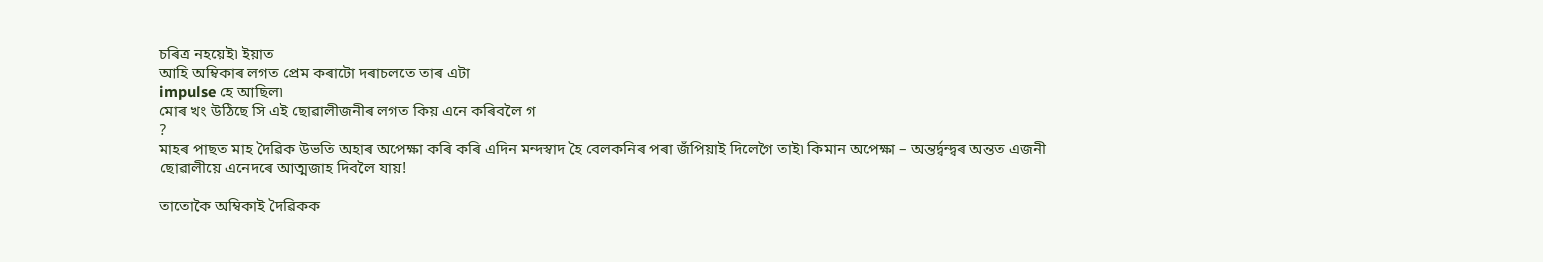চৰিত্ৰ নহয়েই৷ ইয়াত
আহি অম্বিকাৰ লগত প্ৰেম কৰাটো দৰাচলতে তাৰ এটা
impulse হে আছিল৷
মোৰ খং উঠিছে সি এই ছোৱালীজনীৰ লগত কিয় এনে কৰিবলৈ গ
?
মাহৰ পাছত মাহ দৈৱিক উভতি অহাৰ অপেক্ষা কৰি কৰি এদিন মন্দস্বাদ হৈ বেলকনিৰ পৰা জঁপিয়াই দিলেগৈ তাই৷ কিমান অপেক্ষা – অন্তৰ্দ্বন্দ্বৰ অন্তত এজনী ছোৱালীয়ে এনেদৰে আত্মজাহ দিবলৈ যায়!

তাতোকৈ অম্বিকাই দৈৱিকক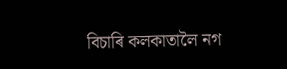বিচাৰি কলকাতালৈ নগ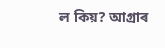ল কিয়? আগ্ৰাৰ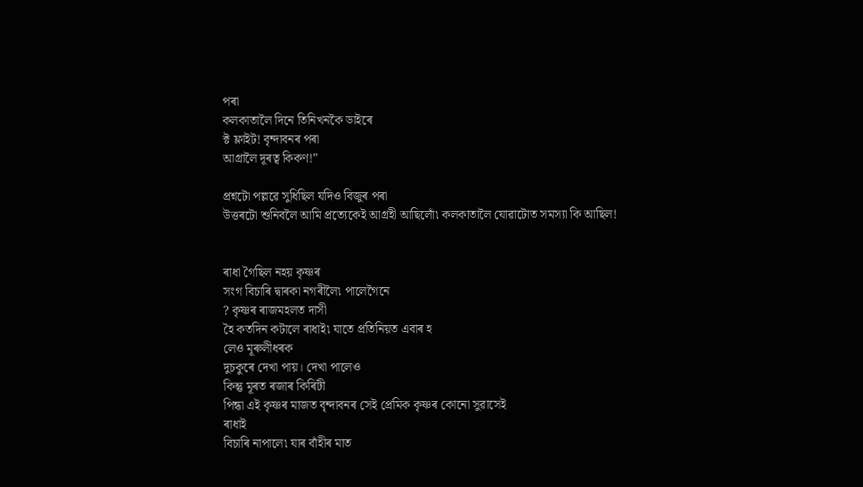পৰা
কলকাতালৈ দিনে তিনিখনকৈ ডাইৰে
ক্ট ফ্লাইট! বৃন্দাবনৰ পৰা
আগ্ৰালৈ দূৰত্ব কিকণ!”

প্ৰশ্নটো পল্লৱে সুধিছিল যদিও বিজুৰ পৰা
উত্তৰটো শুনিবলৈ আমি প্ৰত্যেকেই আগ্ৰহী আছিলোঁ৷ কলকাতালৈ যোৱাটোত সমস্যা কি আছিল!


ৰাধা গৈছিল নহয় কৃষ্ণৰ
সংগ বিচাৰি দ্বাৰকা নগৰীলৈ৷ পালেগৈনে
? কৃষ্ণৰ ৰাজমহলত দাসী
হৈ কতদিন কটালে ৰাধাই৷ যাতে প্ৰতিনিয়ত এবাৰ হ
লেও মূৰুলীধৰক
দুচকুৰে দেখা পায়। দেখা পালেও
কিন্তু মূৰত ৰজাৰ কিৰিটী
পিন্ধা এই কৃষ্ণৰ মাজত বৃন্দাবনৰ সেই প্ৰেমিক কৃষ্ণৰ কোনো সুৱাসেই
ৰাধাই
বিচাৰি নাপালে৷ যাৰ বাঁহীৰ মাত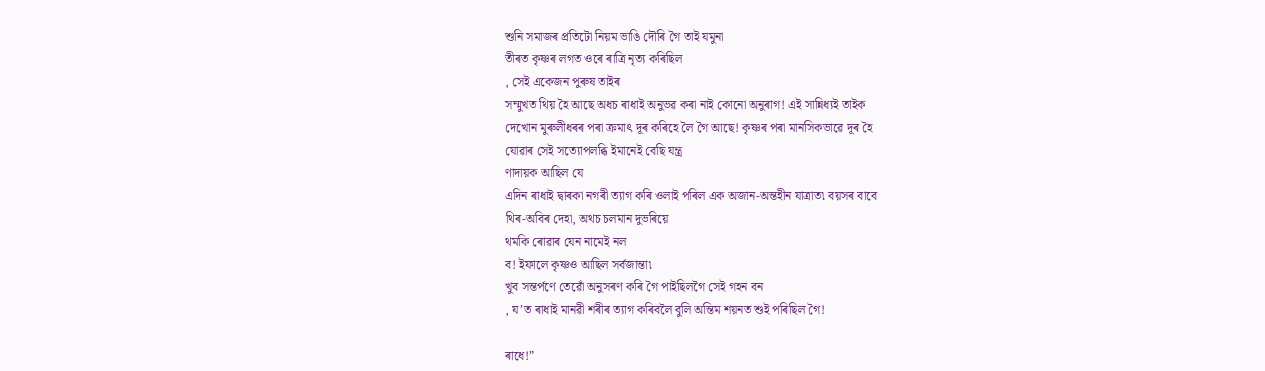শুনি সমাজৰ প্ৰতিটো নিয়ম ভাঙি দৌৰি গৈ তাই যমুনা
তীৰত কৃষ্ণৰ লগত ওৰে ৰাত্ৰি নৃত্য কৰিছিল
, সেই একেজন পুৰুষ তাইৰ
সম্মুখত থিয় হৈ আছে অধচ ৰাধাই অনুভৱ কৰা নাই কোনো অনুৰাগ! এই সান্নিধ্যই তাইক
দেখোন মুৰুলীধৰৰ পৰা ক্ৰমাৎ দূৰ কৰিহে লৈ গৈ আছে! কৃষ্ণৰ পৰা মানসিকভাৱে দূৰ হৈ
যোৱাৰ সেই সত্যোপলব্ধি ইমানেই বেছি যন্ত্ৰ
ণাদায়ক আছিল যে
এদিন ৰাধাই দ্বাৰকা নগৰী ত্যাগ কৰি ওলাই পৰিল এক অজান-অন্তহীন যাত্ৰাত৷ বয়সৰ বাবে
থিৰ-অবিৰ দেহা, অথচ চলমান দুভৰিয়ে
থমকি ৰোৱাৰ যেন নামেই নল
ব! ইফালে কৃষ্ণও আছিল সৰ্বজান্তা৷
খুব সন্তৰ্পণে তেৱোঁ অনুসৰণ কৰি গৈ পাইছিলগৈ সেই গহন বন
, য’ত ৰাধাই মানৱী শৰীৰ ত্যাগ কৰিবলৈ বুলি অন্তিম শয়নত শুই পৰিছিল গৈ!

ৰাধে!”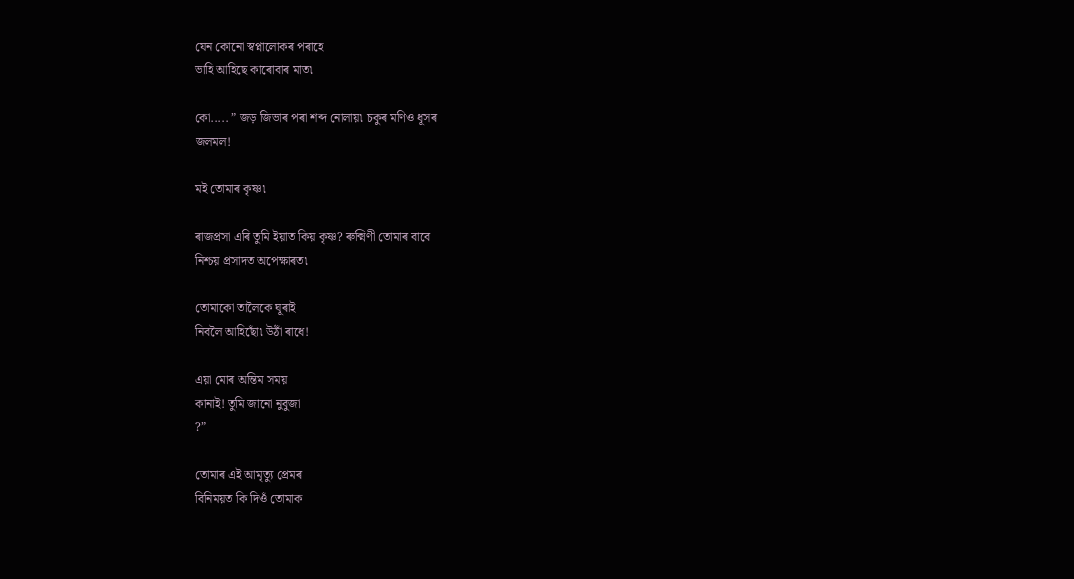যেন কোনো স্বপ্নালোকৰ পৰাহে
ভাহি আহিছে কাৰোবাৰ মাত৷

কো..... ” জড় জিভাৰ পৰা শব্দ নোলায়৷ চকুৰ মণিও ধূসৰ
জলমল!

মই তোমাৰ কৃষ্ণ৷

ৰাজপ্ৰসা এৰি তুমি ইয়াত কিয় কৃষ্ণ? ৰুক্মিণী তোমাৰ বাবে
নিশ্চয় প্ৰসাদত অপেক্ষাৰত৷

তোমাকো তালৈকে ঘূৰাই
নিবলৈ আহিছোঁ৷ উঠাঁ ৰাধে!

এয়া মোৰ অন্তিম সময়
কানাই! তুমি জানো নুবুজা
?”

তোমাৰ এই আমৃত্যু প্ৰেমৰ
বিনিময়ত কি দিওঁ তোমাক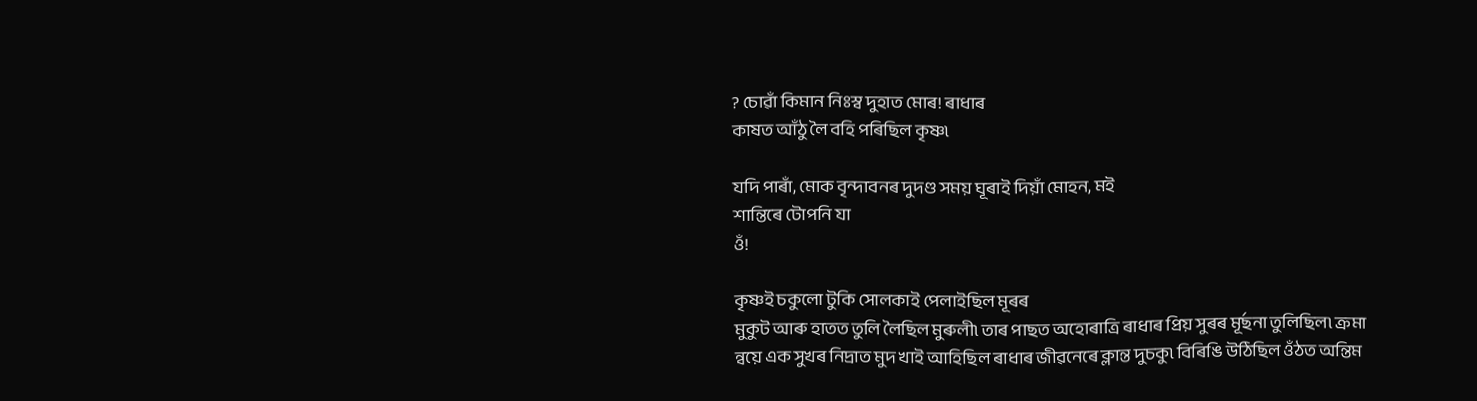? চোৱাঁ কিমান নিঃস্ব দুহাত মোৰ! ৰাধাৰ
কাষত আঁঠু লৈ বহি পৰিছিল কৃষ্ণ৷

যদি পাৰাঁ, মোক বৃন্দাবনৰ দুদণ্ড সময় ঘূৰাই দিয়াঁ মোহন, মই
শান্তিৰে টোপনি যা
ওঁ!

কৃষ্ণই চকুলো টুকি সোলকাই পেলাইছিল মূৰৰ
মুকুট আৰু হাতত তুলি লৈছিল মুৰুলী৷ তাৰ পাছত অহোৰাত্ৰি ৰাধাৰ প্ৰিয় সুৰৰ মূৰ্ছনা তুলিছিল৷ ক্ৰমা
ন্বয়ে এক সুখৰ নিদ্ৰাত মুদ খাই আহিছিল ৰাধাৰ জীৱনেৰে ক্লান্ত দুচকু৷ বিৰিঙি উঠিছিল ওঁঠত অন্তিম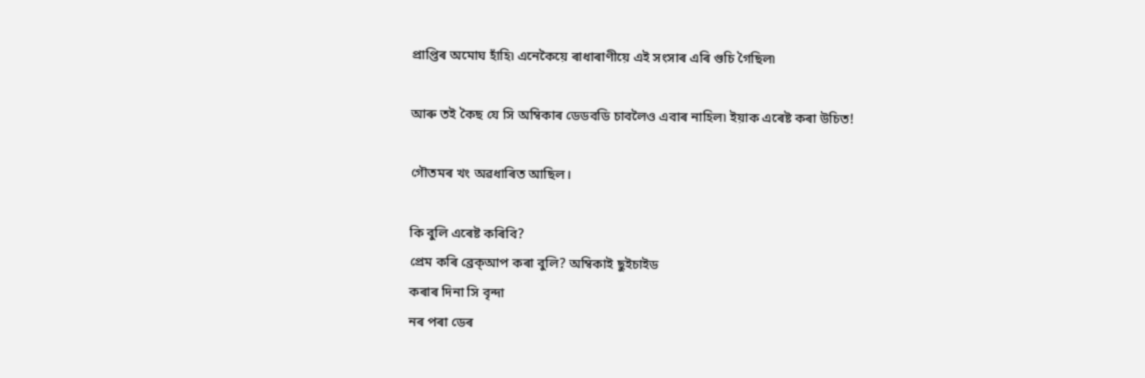প্ৰাপ্তিৰ অমোঘ হাঁহি৷ এনেকৈয়ে ৰাধাৰাণীয়ে এই সংসাৰ এৰি গুচি গৈছিল৷

আৰু তই কৈছ যে সি অম্বিকাৰ ডেডবডি চাবলৈও এবাৰ নাহিল৷ ইয়াক এৰেষ্ট কৰা উচিত!

গৌতমৰ খং অৱধাৰিত আছিল।

কি বুলি এৰেষ্ট কৰিবি?
প্ৰেম কৰি ব্ৰেক্আপ কৰা বুলি? অম্বিকাই ছুইচাইড
কৰাৰ দিনা সি বৃন্দা
নৰ পৰা ডেৰ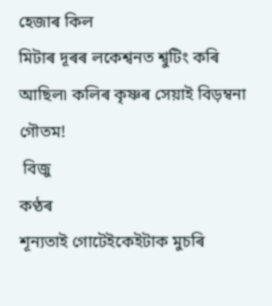হেজাৰ কিল
মিটাৰ দূৰৰ লকেশ্বনত শ্বুটিং কৰি আছিল৷ কলিৰ কৃষ্ণৰ সেয়াই বিড়ম্বনা গৌতম!
 বিজু
কণ্ঠৰ
শূন্যতাই গোটেইকেইটাক মুচৰি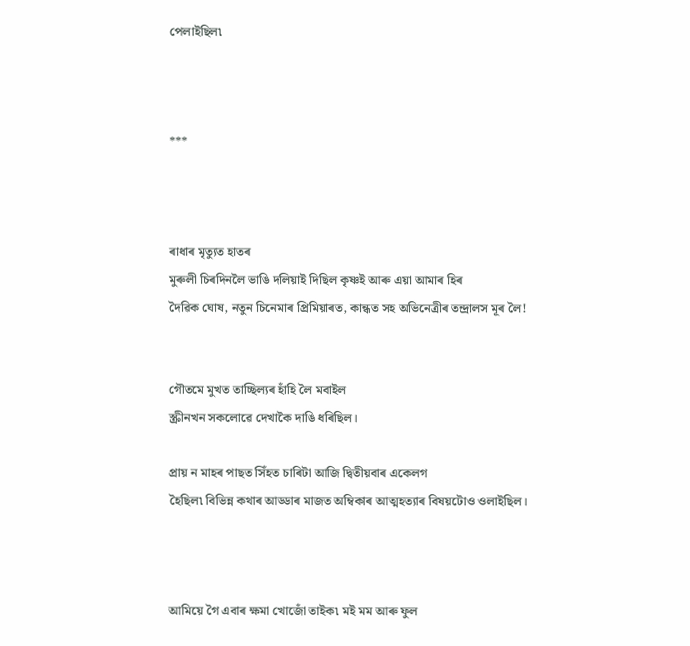পেলাইছিল৷



***



ৰাধাৰ মৃত্যুত হাতৰ
মুৰুলী চিৰদিনলৈ ভাঙি দলিয়াই দিছিল কৃষ্ণই আৰু এয়া আমাৰ হিৰ
দৈৱিক ঘোষ, নতুন চিনেমাৰ প্ৰিমিয়াৰত, কান্ধত সহ অভিনেত্ৰীৰ তন্দ্ৰালস মূৰ লৈ!


গৌতমে মুখত তাচ্ছিল্যৰ হাঁহি লৈ মবাইল
স্ক্ৰীনখন সকলোৱে দেখাকৈ দাঙি ধৰিছিল।

প্ৰায় ন মাহৰ পাছত সিঁহত চাৰিটা আজি দ্বিতীয়বাৰ একেলগ
হৈছিল৷ বিভিন্ন কথাৰ আড্ডাৰ মাজত অম্বিকাৰ আত্মহত্যাৰ বিষয়টোও ওলাইছিল।



আমিয়ে গৈ এবাৰ ক্ষমা খোজোঁ তাইক৷ মই মম আৰু ফুল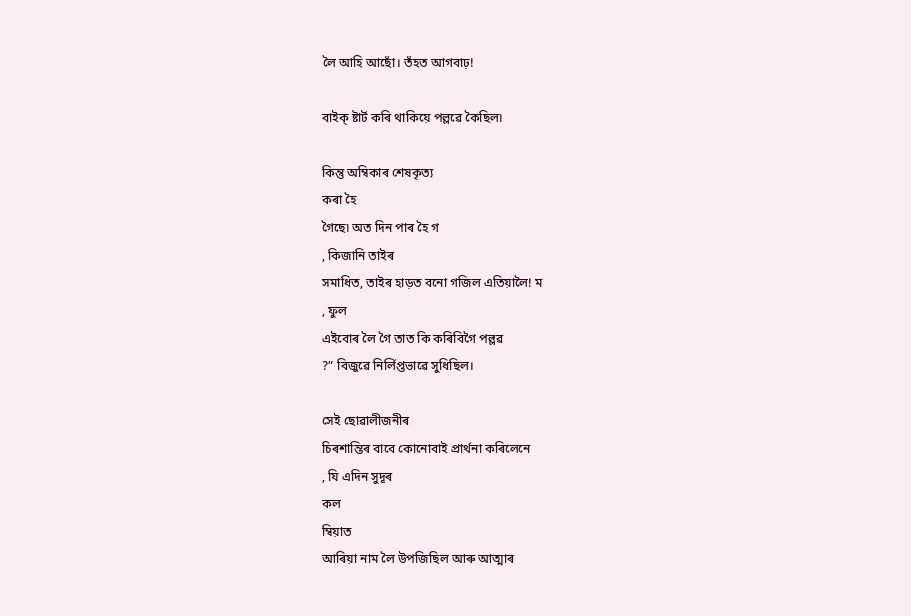লৈ আহি আছোঁ। তঁহত আগবাঢ়!

বাইক্ ষ্টাৰ্ট কৰি থাকিয়ে পল্লৱে কৈছিল৷

কিন্তু অম্বিকাৰ শেষকৃত্য
কৰা হৈ
গৈছে৷ অত দিন পাৰ হৈ গ
, কিজানি তাইৰ
সমাধিত, তাইৰ হাড়ত বনো গজিল এতিয়ালৈ! ম
, ফুল
এইবোৰ লৈ গৈ তাত কি কৰিবিগৈ পল্লৱ
?” বিজুৱে নিৰ্লিপ্তভাৱে সুধিছিল।

সেই ছোৱালীজনীৰ
চিৰশান্তিৰ বাবে কোনোবাই প্ৰাৰ্থনা কৰিলেনে
, যি এদিন সুদূৰ
কল
ম্বিয়াত
আৰিয়া নাম লৈ উপজিছিল আৰু আত্মাৰ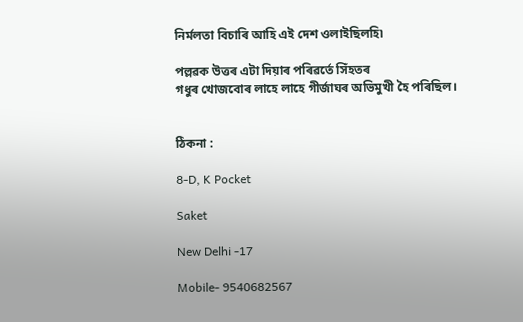নিৰ্মলতা বিচাৰি আহি এই দেশ ওলাইছিলহি৷

পল্লৱক উত্তৰ এটা দিয়াৰ পৰিৱৰ্তে সিঁহতৰ
গধুৰ খোজবোৰ লাহে লাহে গীৰ্জাঘৰ অভিমুখী হৈ পৰিছিল।


ঠিকনা :

8-D, K Pocket

Saket

New Delhi -17

Mobile- 9540682567